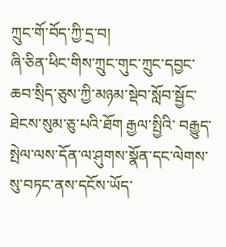ཀྲུང་གོ་བོད་ཀྱི་དྲ་བ།
ཞི་ཅིན་ཕིང་གིས་ཀྲུང་གུང་ཀྲུང་དབྱང་ཆབ་སྲིད་ཅུས་ཀྱི་མཉམ་སྡེབ་སློབ་སྦྱོང་ཐེངས་སུམ་ཅུ་པའི་ཐོག རྒྱལ་སྤྱིའི་ བརྒྱུད་སྤེལ་ལས་དོན་ལ་ཤུགས་སྣོན་དང་ལེགས་སུ་བཏང་ནས་དངོས་ཡོད་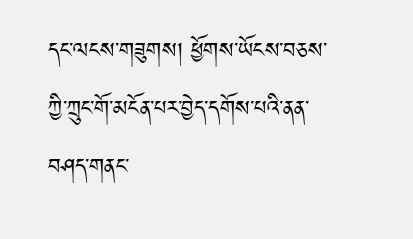དང་ལངས་གཟུགས། ཕྱོགས་ཡོངས་བཅས་ཀྱི་ཀྲུང་གོ་མངོན་པར་བྱེད་དགོས་པའི་ནན་བཤད་གནང་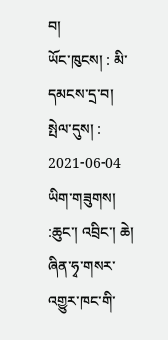བ།
ཡོང་ཁུངས། : མི་དམངས་དྲ་བ།     སྤེལ་དུས། : 2021-06-04
ཡིག་གཟུགས། :ཆུང་། འབྲིང་། ཆེ།
ཞིན་ཧྭ་གསར་འགྱུར་ཁང་གི་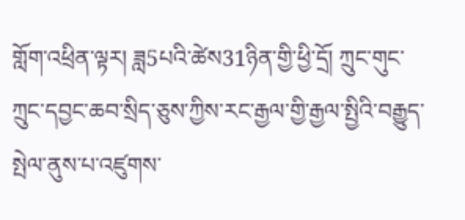གློག་འཕྲིན་ལྟར། ཟླ5པའི་ཚེས31ཉིན་གྱི་ཕྱི་དྲོ། ཀྲུང་གུང་ཀྲུང་དབྱང་ཆབ་སྲིད་ཅུས་ཀྱིས་རང་རྒྱལ་གྱི་རྒྱལ་སྤྱིའི་བརྒྱུད་སྤེལ་ནུས་པ་འཛུགས་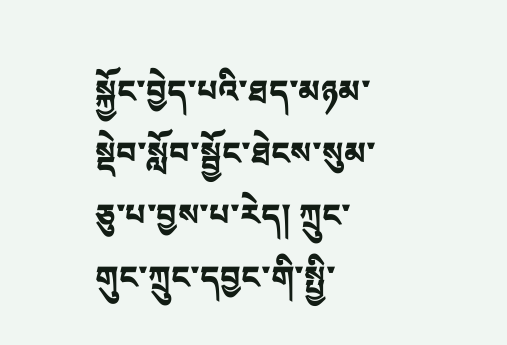སྐྱོང་བྱེད་པའི་ཐད་མཉམ་སྡེབ་སློབ་སྦྱོང་ཐེངས་སུམ་ཅུ་པ་བྱས་པ་རེད། ཀྲུང་གུང་ཀྲུང་དབྱང་གི་སྤྱི་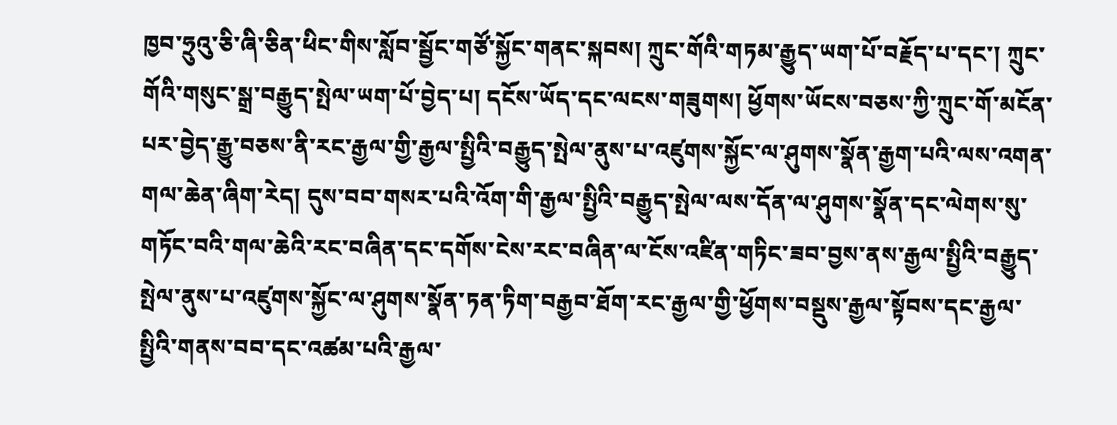ཁྱབ་ཧྲུའུ་ཅི་ཞི་ཅིན་ཕིང་གིས་སློབ་སྦྱོང་གཙོ་སྐྱོང་གནང་སྐབས། ཀྲུང་གོའི་གཏམ་རྒྱུད་ཡག་པོ་བརྗོད་པ་དང་། ཀྲུང་གོའི་གསུང་སྒྲ་བརྒྱུད་སྤེལ་ཡག་པོ་བྱེད་པ། དངོས་ཡོད་དང་ལངས་གཟུགས། ཕྱོགས་ཡོངས་བཅས་ཀྱི་ཀྲུང་གོ་མངོན་པར་བྱེད་རྒྱུ་བཅས་ནི་རང་རྒྱལ་གྱི་རྒྱལ་སྤྱིའི་བརྒྱུད་སྤེལ་ནུས་པ་འཛུགས་སྐྱོང་ལ་ཤུགས་སྣོན་རྒྱག་པའི་ལས་འགན་གལ་ཆེན་ཞིག་རེད། དུས་བབ་གསར་པའི་འོག་གི་རྒྱལ་སྤྱིའི་བརྒྱུད་སྤེལ་ལས་དོན་ལ་ཤུགས་སྣོན་དང་ལེགས་སུ་གཏོང་བའི་གལ་ཆེའི་རང་བཞིན་དང་དགོས་ངེས་རང་བཞིན་ལ་ངོས་འཛིན་གཏིང་ཟབ་བྱས་ནས་རྒྱལ་སྤྱིའི་བརྒྱུད་སྤེལ་ནུས་པ་འཛུགས་སྐྱོང་ལ་ཤུགས་སྣོན་ཏན་ཏིག་བརྒྱབ་ཐོག་རང་རྒྱལ་གྱི་ཕྱོགས་བསྡུས་རྒྱལ་སྟོབས་དང་རྒྱལ་སྤྱིའི་གནས་བབ་དང་འཚམ་པའི་རྒྱལ་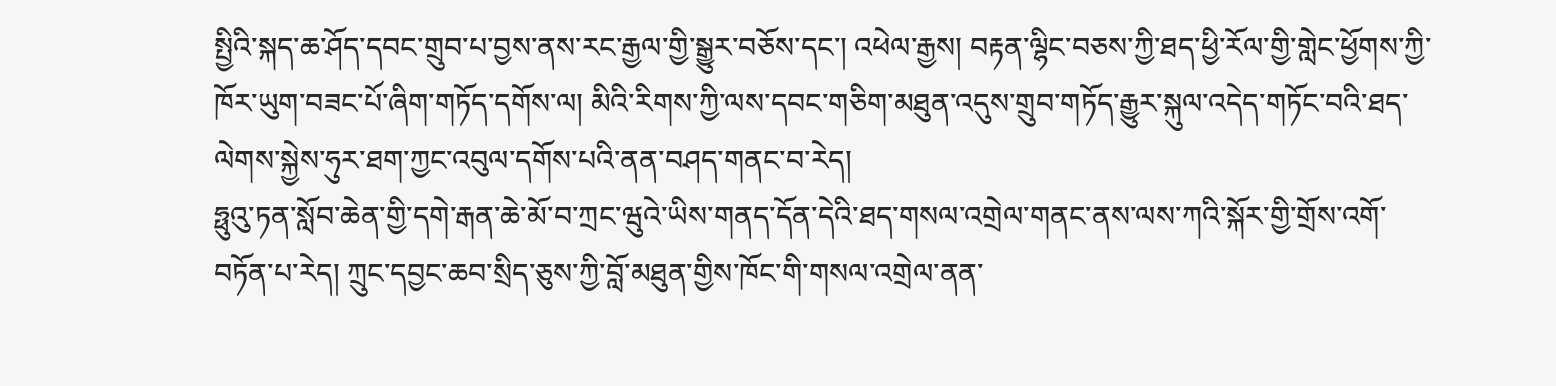སྤྱིའི་སྐད་ཆ་ཤོད་དབང་གྲུབ་པ་བྱས་ནས་རང་རྒྱལ་གྱི་སྒྱུར་བཅོས་དང་། འཕེལ་རྒྱས། བརྟན་ལྷིང་བཅས་ཀྱི་ཐད་ཕྱི་རོལ་གྱི་གླེང་ཕྱོགས་ཀྱི་ཁོར་ཡུག་བཟང་པོ་ཞིག་གཏོད་དགོས་ལ། མིའི་རིགས་ཀྱི་ལས་དབང་གཅིག་མཐུན་འདུས་གྲུབ་གཏོད་རྒྱུར་སྐུལ་འདེད་གཏོང་བའི་ཐད་ལེགས་སྐྱེས་ཧུར་ཐག་ཀྱང་འབུལ་དགོས་པའི་ནན་བཤད་གནང་བ་རེད།
ཧྥུའུ་ཏན་སློབ་ཆེན་གྱི་དགེ་རྒན་ཆེ་མོ་བ་ཀྲང་ཝུའེ་ཡིས་གནད་དོན་དེའི་ཐད་གསལ་འགྲེལ་གནང་ནས་ལས་ཀའི་སྐོར་གྱི་གྲོས་འགོ་བཏོན་པ་རེད། ཀྲུང་དབྱང་ཆབ་སྲིད་ཅུས་ཀྱི་བློ་མཐུན་གྱིས་ཁོང་གི་གསལ་འགྲེལ་ནན་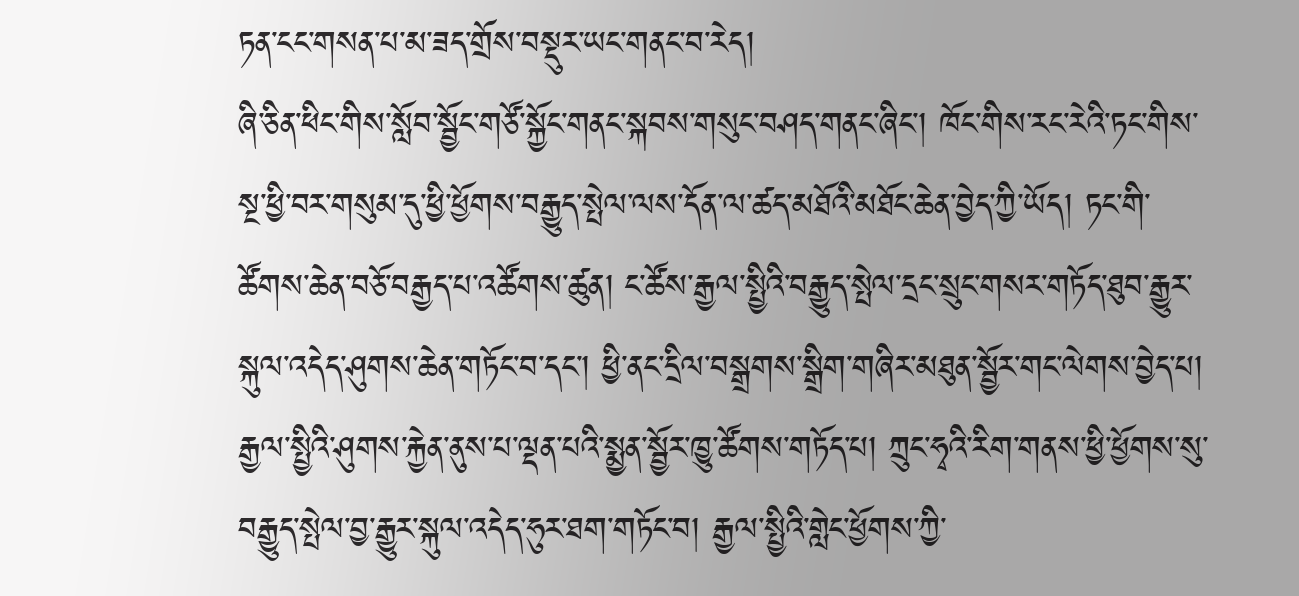ཏན་ངང་གསན་པ་མ་ཟད་གྲོས་བསྡུར་ཡང་གནང་བ་རེད།
ཞི་ཅིན་ཕིང་གིས་སློབ་སྦྱོང་གཙོ་སྐྱོང་གནང་སྐབས་གསུང་བཤད་གནང་ཞིང་། ཁོང་གིས་རང་རེའི་ཏང་གིས་སྔ་ཕྱི་བར་གསུམ་དུ་ཕྱི་ཕྱོགས་བརྒྱུད་སྤེལ་ལས་དོན་ལ་ཚད་མཐོའི་མཐོང་ཆེན་བྱེད་ཀྱི་ཡོད། ཏང་གི་ཚོགས་ཆེན་བཅོ་བརྒྱད་པ་འཚོགས་ཚུན། ང་ཚོས་རྒྱལ་སྤྱིའི་བརྒྱུད་སྤེལ་དྲང་སྲུང་གསར་གཏོད་ཐུབ་རྒྱུར་སྐུལ་འདེད་ཤུགས་ཆེན་གཏོང་བ་དང་། ཕྱི་ནང་དྲིལ་བསྒྲགས་སྒྲིག་གཞིར་མཐུན་སྦྱོར་གང་ལེགས་བྱེད་པ། རྒྱལ་སྤྱིའི་ཤུགས་རྐྱེན་ནུས་པ་ལྡན་པའི་སྨྱན་སྦྱོར་ཁྱུ་ཚོགས་གཏོད་པ། ཀྲུང་ཧྭའི་རིག་གནས་ཕྱི་ཕྱོགས་སུ་བརྒྱུད་སྤེལ་བྱ་རྒྱུར་སྐུལ་འདེད་ཧུར་ཐག་གཏོང་བ། རྒྱལ་སྤྱིའི་གླེང་ཕྱོགས་ཀྱི་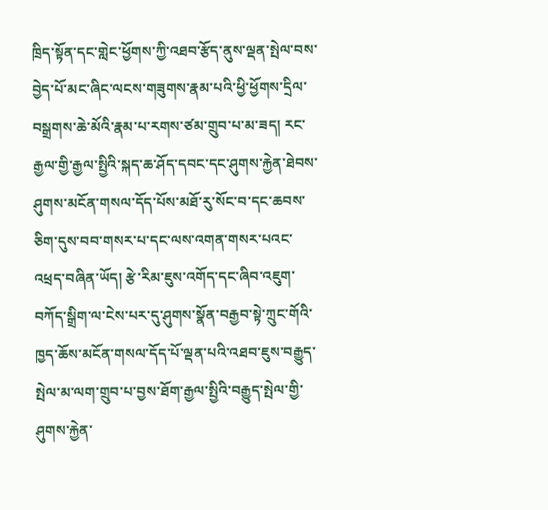ཁྲིད་སྟོན་དང་གླེང་ཕྱོགས་ཀྱི་འཐབ་རྩོད་ནུས་ལྡན་སྤེལ་བས་བྱེད་པོ་མང་ཞིང་ལངས་གཟུགས་རྣམ་པའི་ཕྱི་ཕྱོགས་དྲིལ་བསྒྲགས་ཆེ་མོའི་རྣམ་པ་རགས་ཙམ་གྲུབ་པ་མ་ཟད། རང་རྒྱལ་གྱི་རྒྱལ་སྤྱིའི་སྐད་ཆ་ཤོད་དབང་དང་ཤུགས་རྐྱེན་ཐེབས་ཤུགས་མངོན་གསལ་དོད་པོས་མཐོ་རུ་སོང་བ་དང་ཆབས་ཅིག་དུས་བབ་གསར་པ་དང་ལས་འགན་གསར་པའང་འཕྲད་བཞིན་ཡོད། རྩེ་རིམ་ཇུས་འགོད་དང་ཞིབ་འཇུག་བཀོད་སྒྲིག་ལ་ངེས་པར་དུ་ཤུགས་སྣོན་བརྒྱབ་སྟེ་ཀྲུང་གོའི་ཁྱད་ཆོས་མངོན་གསལ་དོད་པོ་ལྡན་པའི་འཐབ་ཇུས་བརྒྱུད་སྤེལ་མ་ལག་གྲུབ་པ་བྱས་ཐོག་རྒྱལ་སྤྱིའི་བརྒྱུད་སྤེལ་གྱི་ཤུགས་རྐྱེན་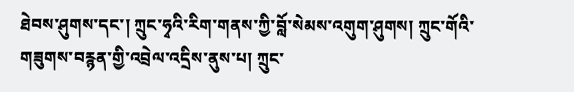ཐེབས་ཤུགས་དང་། ཀྲུང་ཧྭའི་རིག་གནས་ཀྱི་བློ་སེམས་འགུག་ཤུགས། ཀྲུང་གོའི་གཟུགས་བརྙན་གྱི་འབྲེལ་འདྲིས་ནུས་པ། ཀྲུང་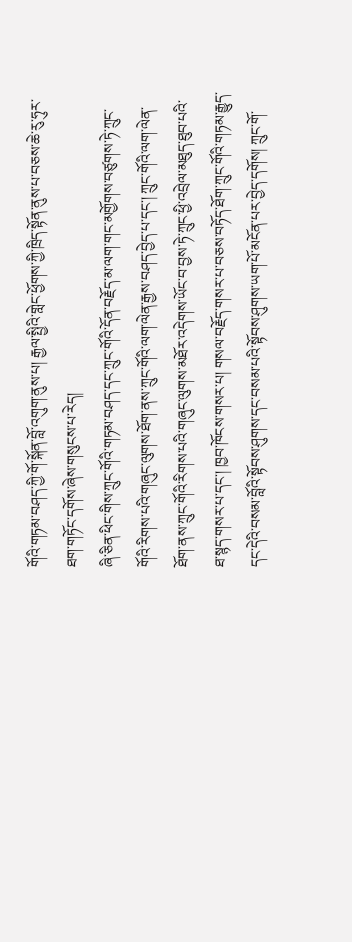གོའི་གཏམ་བཤད་ཀྱི་གོ་སྐོན་བློ་འགུག་ནུས་པ། རྒྱལ་སྤྱིའི་གླེང་ཕྱོགས་ཀྱི་ཁྲིད་སྟོན་ནུས་པ་བཅས་ཆེ་རུ་ཧུར་ཐག་གཏོང་དགོས་ཞེས་གསུངས་པ་རེད།
ཞི་ཅིན་ཕིང་གིས་ཀྲུང་གོའི་གཏམ་བཤད་དང་ཀྲུང་གོའི་དོན་བརྗོད་མ་ལག་གང་མགྱོགས་བཙུགས་ཏེ་ཀྲུང་གོའི་རིགས་པའི་གཞུང་ལུགས་ཐོག་ནས་ཀྲུང་གོའི་ལག་ལེན་རྒྱས་བཤད་བྱེད་པ་དང་། ཀྲུང་གོའི་ལག་ལེན་ཐོག་ནས་ཀྲུང་གོའི་རིགས་པའི་གཞུང་ལུགས་མཐོར་འདེགས་ཡོང་བ་བྱས་ཏེ་ཀྲུང་ཕྱི་འབྲེལ་མཐུད་ཐུབ་པའི་ཐ་སྙད་གསར་པ་དང་། ཁྱབ་ཁོངས་གསར་པ། གསལ་བརྗོད་གསར་པ་བཅས་བཏོད་ཐོག་ཀྲུང་གོའི་གཏམ་རྒྱུད་དང་དེའི་བསམ་བློའི་སྟོབས་ཤུགས་དང་བསམ་པའི་སྟོབས་ཤུགས་ཡག་པོ་མངོན་པར་བྱེད་དགོས། ཀྲུང་གོ་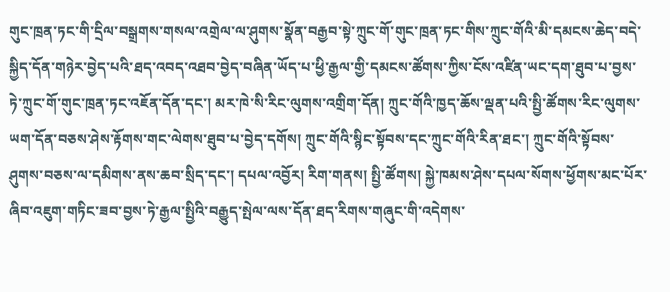གུང་ཁྲན་ཏང་གི་དྲིལ་བསྒྲགས་གསལ་འགྲེལ་ལ་ཤུགས་སྣོན་བརྒྱབ་སྟེ་ཀྲུང་གོ་གུང་ཁྲན་ཏང་གིས་ཀྲུང་གོའི་མི་དམངས་ཆེད་བདེ་སྐྱིད་དོན་གཉེར་བྱེད་པའི་ཐད་འབད་འཐབ་བྱེད་བཞིན་ཡོད་པ་ཕྱི་རྒྱལ་གྱི་དམངས་ཚོགས་ཀྱིས་ངོས་འཛིན་ཡང་དག་ཐུབ་པ་བྱས་ཏེ་ཀྲུང་གོ་གུང་ཁྲན་ཏང་འཇོན་དོན་དང་། མར་ཁེ་སི་རིང་ལུགས་འགྲིག་དོན། ཀྲུང་གོའི་ཁྱད་ཆོས་ལྡན་པའི་སྤྱི་ཚོགས་རིང་ལུགས་ཡག་དོན་བཅས་ཤེས་རྟོགས་གང་ལེགས་ཐུབ་པ་བྱེད་དགོས། ཀྲུང་གོའི་སྙིང་སྟོབས་དང་ཀྲུང་གོའི་རིན་ཐང་། ཀྲུང་གོའི་སྟོབས་ཤུགས་བཅས་ལ་དམིགས་ནས་ཆབ་སྲིད་དང་། དཔལ་འབྱོར། རིག་གནས། སྤྱི་ཚོགས། སྐྱེ་ཁམས་ཤེས་དཔལ་སོགས་ཕྱོགས་མང་པོར་ཞིབ་འཇུག་གཏིང་ཟབ་བྱས་ཏེ་རྒྱལ་སྤྱིའི་བརྒྱུད་སྤེལ་ལས་དོན་ཐད་རིགས་གཞུང་གི་འདེགས་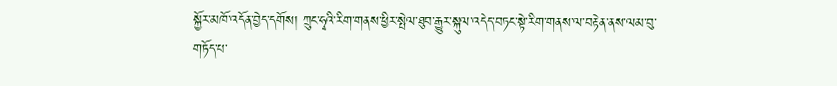སྐྱོར་མཁོ་འདོན་བྱེད་དགོས། ཀྲུང་ཧྭའི་རིག་གནས་ཕྱིར་སྤེལ་ཐུབ་རྒྱུར་སྐུལ་འདེད་བཏང་སྟེ་རིག་གནས་ལ་བརྟེན་ནས་ལམ་བུ་གཏོད་པ་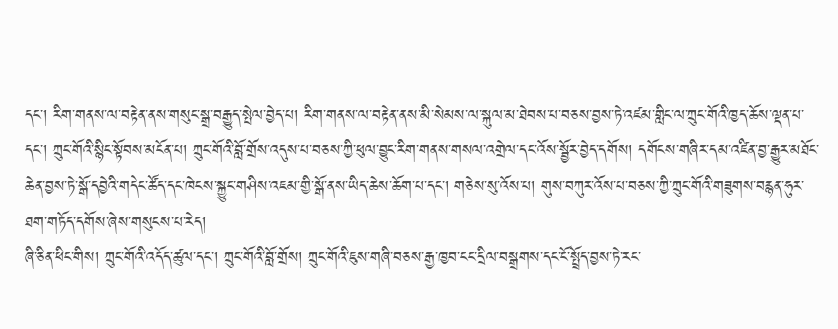དང་། རིག་གནས་ལ་བརྟེན་ནས་གསུང་སྒྲ་བརྒྱུད་སྤེལ་བྱེད་པ། རིག་གནས་ལ་བརྟེན་ནས་མི་སེམས་ལ་སྐུལ་མ་ཐེབས་པ་བཅས་བྱས་ཏེ་འཛམ་གླིང་ལ་ཀྲུང་གོའི་ཁྱད་ཆོས་ལྡན་པ་དང་། ཀྲུང་གོའི་སྙིང་སྟོབས་མངོན་པ། ཀྲུང་གོའི་བློ་གྲོས་འདུས་པ་བཅས་ཀྱི་ཕུལ་བྱུང་རིག་གནས་གསལ་འགྲེལ་དང་འོས་སྦྱོར་བྱེད་དགོས། དགོངས་གཞིར་དམ་འཛིན་བྱ་རྒྱུར་མཐོང་ཆེན་བྱས་ཏེ་སྒོ་དབྱེའི་གདེང་ཚོད་དང་ཁེངས་སྐྱུང་གཤིས་འཇམ་གྱི་སྒོ་ནས་ཡིད་ཆེས་ཆོག་པ་དང་། གཅེས་སུ་འོས་པ། གུས་བཀུར་འོས་པ་བཅས་ཀྱི་ཀྲུང་གོའི་གཟུགས་བརྙན་ཧུར་ཐག་གཏོད་དགོས་ཞེས་གསུངས་པ་རེད།
ཞི་ཅིན་ཕིང་གིས། ཀྲུང་གོའི་འདོད་ཚུལ་དང་། ཀྲུང་གོའི་བློ་གྲོས། ཀྲུང་གོའི་ཇུས་གཞི་བཅས་རྒྱ་ཁྱབ་ངང་དྲིལ་བསྒྲགས་དང་ངོ་སྤྲོད་བྱས་ཏེ་རང་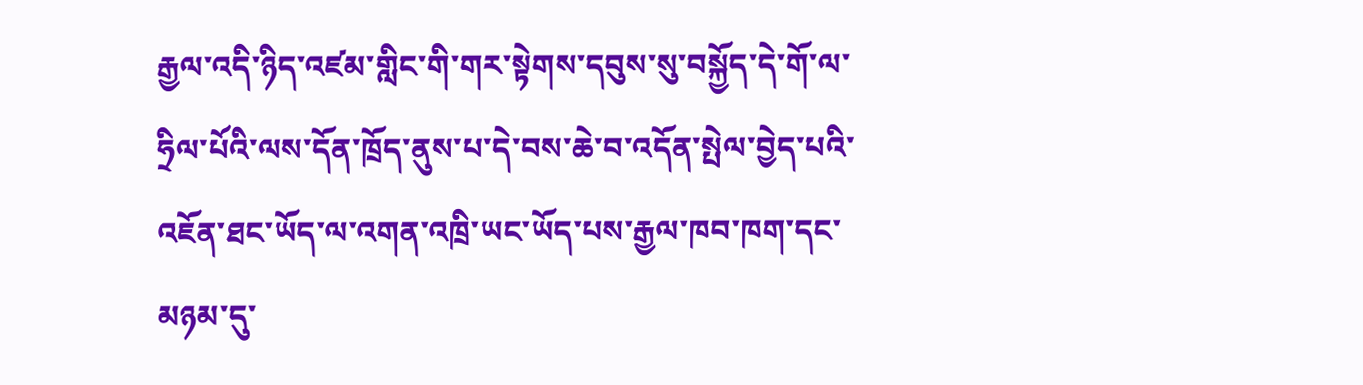རྒྱལ་འདི་ཉིད་འཛམ་གླིང་གི་གར་སྟེགས་དབུས་སུ་བསྐྱོད་དེ་གོ་ལ་ཧྲིལ་པོའི་ལས་དོན་ཁྲོད་ནུས་པ་དེ་བས་ཆེ་བ་འདོན་སྤེལ་བྱེད་པའི་འཇོན་ཐང་ཡོད་ལ་འགན་འཁྲི་ཡང་ཡོད་པས་རྒྱལ་ཁབ་ཁག་དང་མཉམ་དུ་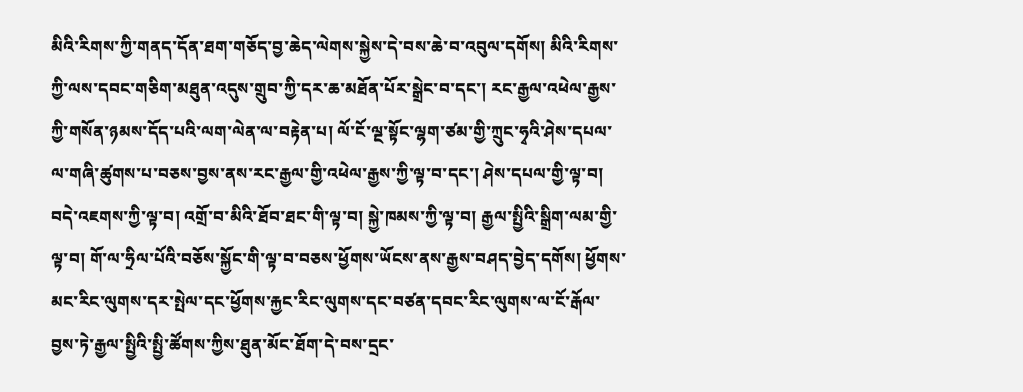མིའི་རིགས་ཀྱི་གནད་དོན་ཐག་གཅོད་བྱ་ཆེད་ལེགས་སྐྱེས་དེ་བས་ཆེ་བ་འབུལ་དགོས། མིའི་རིགས་ཀྱི་ལས་དབང་གཅིག་མཐུན་འདུས་གྲུབ་ཀྱི་དར་ཆ་མཐོན་པོར་སྒྲེང་བ་དང་། རང་རྒྱལ་འཕེལ་རྒྱས་ཀྱི་གསོན་ཉམས་དོད་པའི་ལག་ལེན་ལ་བརྟེན་པ། ལོ་ངོ་ལྔ་སྟོང་ལྷག་ཙམ་གྱི་ཀྲུང་ཧྭའི་ཤེས་དཔལ་ལ་གཞི་ཚུགས་པ་བཅས་བྱས་ནས་རང་རྒྱལ་གྱི་འཕེལ་རྒྱས་ཀྱི་ལྟ་བ་དང་། ཤེས་དཔལ་གྱི་ལྟ་བ། བདེ་འཇགས་ཀྱི་ལྟ་བ། འགྲོ་བ་མིའི་ཐོབ་ཐང་གི་ལྟ་བ། སྐྱེ་ཁམས་ཀྱི་ལྟ་བ། རྒྱལ་སྤྱིའི་སྒྲིག་ལམ་གྱི་ལྟ་བ། གོ་ལ་ཧྲིལ་པོའི་བཅོས་སྐྱོང་གི་ལྟ་བ་བཅས་ཕྱོགས་ཡོངས་ནས་རྒྱས་བཤད་བྱེད་དགོས། ཕྱོགས་མང་རིང་ལུགས་དར་སྤེལ་དང་ཕྱོགས་རྐྱང་རིང་ལུགས་དང་བཙན་དབང་རིང་ལུགས་ལ་ངོ་རྒོལ་བྱས་ཏེ་རྒྱལ་སྤྱིའི་སྤྱི་ཚོགས་ཀྱིས་ཐུན་མོང་ཐོག་དེ་བས་དྲང་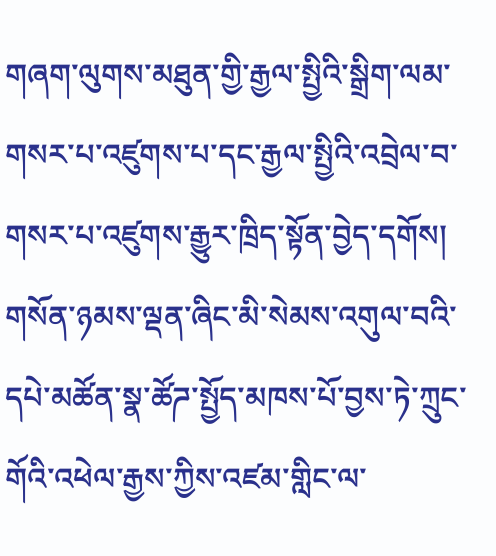གཞག་ལུགས་མཐུན་གྱི་རྒྱལ་སྤྱིའི་སྒྲིག་ལམ་གསར་པ་འཛུགས་པ་དང་རྒྱལ་སྤྱིའི་འབྲེལ་བ་གསར་པ་འཛུགས་རྒྱུར་ཁྲིད་སྟོན་བྱེད་དགོས། གསོན་ཉམས་ལྡན་ཞིང་མི་སེམས་འགུལ་བའི་དཔེ་མཚོན་སྣ་ཚོཌ་སྤྱོད་མཁས་པོ་བྱས་ཏེ་ཀྲུང་གོའི་འཕེལ་རྒྱས་ཀྱིས་འཛམ་གླིང་ལ་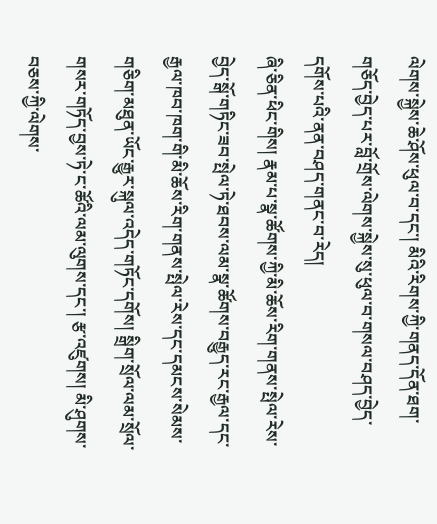ལེགས་སྐྱེས་ཆེ་ཤོས་ཕུལ་བ་དང་། མིའི་རིགས་ཀྱི་གནད་དོན་ཐག་གཅོད་བྱེད་པར་བློ་གྲོས་ལེགས་སྐྱེས་སུ་ཕུལ་བ་གསལ་བཤད་བྱེད་དགོས་པའི་ནན་བཤད་གནང་བ་རེད།
ཞི་ཅིན་ཕིང་གིས། རྣམ་པ་སྣ་ཚོགས་ཀྱི་མི་ཆོས་རིག་གནས་སྤེལ་རེས་བྱེད་སྒོ་གཏིང་ཟབ་སྤེལ་ཏེ་ཐབས་ལམ་སྣ་ཚོགས་བརྒྱུད་རང་རྒྱལ་དང་རྒྱལ་ཁབ་ཁག་གི་མི་ཆོས་རིག་གནས་སྤེལ་རེས་དང་དམངས་སེམས་གཅིག་མཐུན་ཡོང་རྒྱུར་སྐུལ་འདེད་གཏོང་དགོས། སྒྲིག་སྲོལ་ལམ་སྲོལ་གསར་གཏོད་བྱས་ཏེ་ང་ཚོའི་ལམ་ལུགས་དང་། རྩ་འཛུགས། མི་ཤུགས་བཅས་ཀྱི་ལེགས་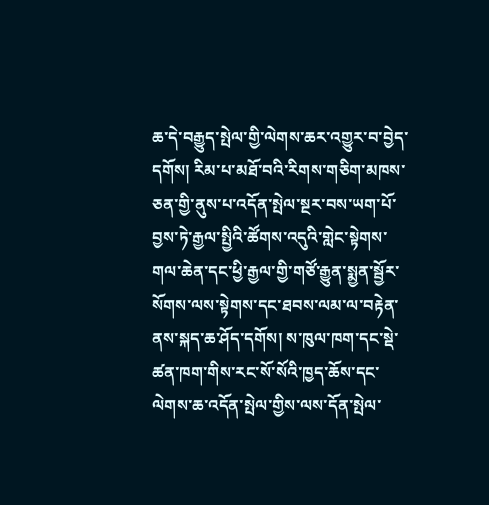ཆ་དེ་བརྒྱུད་སྤེལ་གྱི་ལེགས་ཆར་འགྱུར་བ་བྱེད་དགོས། རིམ་པ་མཐོ་བའི་རིགས་གཅིག་མཁས་ཅན་གྱི་ནུས་པ་འདོན་སྤེལ་སྔར་བས་ཡག་པོ་བྱས་ཏེ་རྒྱལ་སྤྱིའི་ཚོགས་འདུའི་གླེང་སྟེགས་གལ་ཆེན་དང་ཕྱི་རྒྱལ་གྱི་གཙོ་རྒྱུན་སྨྱན་སྦྱོར་སོགས་ལས་སྟེགས་དང་ཐབས་ལམ་ལ་བརྟེན་ནས་སྐད་ཆ་ཤོད་དགོས། ས་ཁུལ་ཁག་དང་སྡེ་ཚན་ཁག་གིས་རང་སོ་སོའི་ཁྱད་ཆོས་དང་ལེགས་ཆ་འདོན་སྤེལ་གྱིས་ལས་དོན་སྤེལ་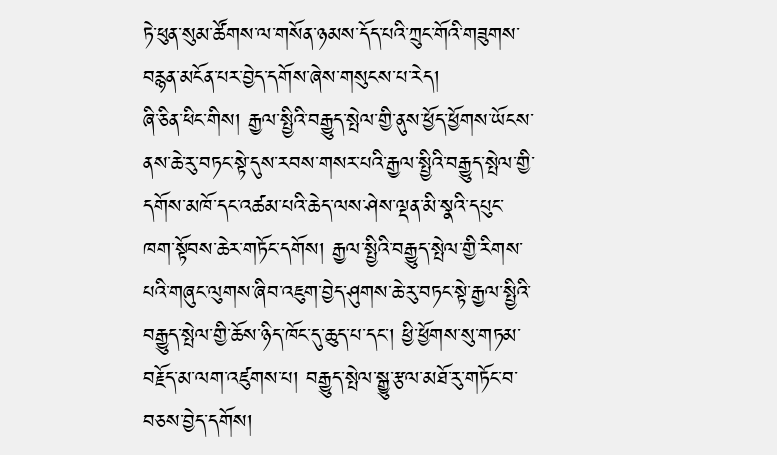ཏེ་ཕུན་སུམ་ཚོགས་ལ་གསོན་ཉམས་དོད་པའི་ཀྲུང་གོའི་གཟུགས་བརྙན་མངོན་པར་བྱེད་དགོས་ཞེས་གསུངས་པ་རེད།
ཞི་ཅིན་ཕིང་གིས། རྒྱལ་སྤྱིའི་བརྒྱུད་སྤེལ་གྱི་ནུས་ཕྱོད་ཕྱོགས་ཡོངས་ནས་ཆེ་རུ་བཏང་སྟེ་དུས་རབས་གསར་པའི་རྒྱལ་སྤྱིའི་བརྒྱུད་སྤེལ་གྱི་དགོས་མཁོ་དང་འཚམ་པའི་ཆེད་ལས་ཤེས་ལྡན་མི་སྣའི་དཔུང་ཁག་སྟོབས་ཆེར་གཏོང་དགོས། རྒྱལ་སྤྱིའི་བརྒྱུད་སྤེལ་གྱི་རིགས་པའི་གཞུང་ལུགས་ཞིབ་འཇུག་བྱེད་ཤུགས་ཆེ་རུ་བཏང་སྟེ་རྒྱལ་སྤྱིའི་བརྒྱུད་སྤེལ་གྱི་ཆོས་ཉིད་ཁོང་དུ་ཆུད་པ་དང་། ཕྱི་ཕྱོགས་སུ་གཏམ་བརྗོད་མ་ལག་འཛུགས་པ། བརྒྱུད་སྤེལ་སྒྱུ་རྩལ་མཐོ་རུ་གཏོང་བ་བཅས་བྱེད་དགོས།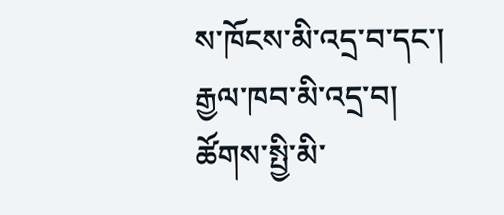ས་ཁོངས་མི་འདྲ་བ་དང་། རྒྱལ་ཁབ་མི་འདྲ་བ། ཚོགས་སྤྱི་མི་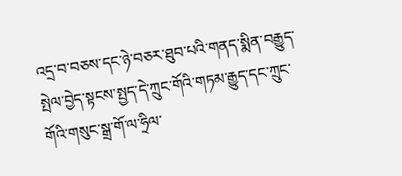འདྲ་བ་བཅས་དང་ཉེ་བཅར་ཐུབ་པའི་གནད་སྨིན་བརྒྱུད་སྤེལ་བྱེད་སྟངས་སྤྱད་དེ་ཀྲུང་གོའི་གཏམ་རྒྱུད་དང་ཀྲུང་གོའི་གསུང་སྒྲ་གོ་ལ་ཧྲིལ་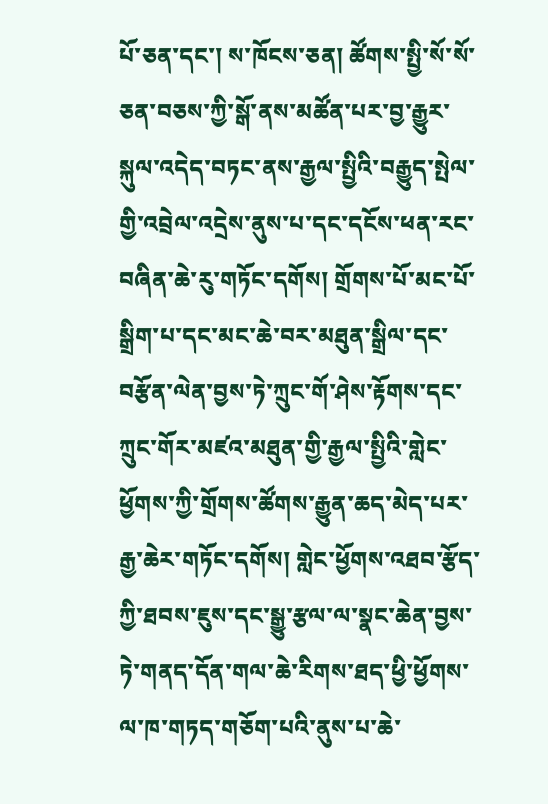པོ་ཅན་དང་། ས་ཁོངས་ཅན། ཚོགས་སྤྱི་སོ་སོ་ཅན་བཅས་ཀྱི་སྒོ་ནས་མཚོན་པར་བྱ་རྒྱུར་སྐུལ་འདེད་བཏང་ནས་རྒྱལ་སྤྱིའི་བརྒྱུད་སྤེལ་གྱི་འབྲེལ་འདྲེས་ནུས་པ་དང་དངོས་ཕན་རང་བཞིན་ཆེ་རུ་གཏོང་དགོས། གྲོགས་པོ་མང་པོ་སྒྲིག་པ་དང་མང་ཆེ་བར་མཐུན་སྒྲིལ་དང་བརྩོན་ལེན་བྱས་ཏེ་ཀྲུང་གོ་ཤེས་རྟོགས་དང་ཀྲུང་གོར་མཛའ་མཐུན་གྱི་རྒྱལ་སྤྱིའི་གླེང་ཕྱོགས་ཀྱི་གྲོགས་ཚོགས་རྒྱུན་ཆད་མེད་པར་རྒྱ་ཆེར་གཏོང་དགོས། གླེང་ཕྱོགས་འཐབ་རྩོད་ཀྱི་ཐབས་ཇུས་དང་སྒྱུ་རྩལ་ལ་སྣང་ཆེན་བྱས་ཏེ་གནད་དོན་གལ་ཆེ་རིགས་ཐད་ཕྱི་ཕྱོགས་ལ་ཁ་གཏད་གཅོག་པའི་ནུས་པ་ཆེ་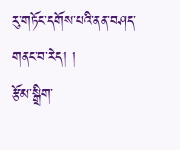རུ་གཏོང་དགོས་པའི་ནན་བཤད་གནང་བ་རེད། །
རྩོམ་སྒྲིག་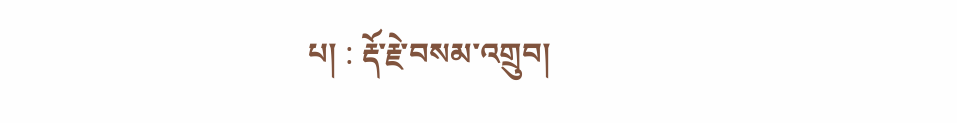པ། : རྡོ་རྗེ་བསམ་འགྲུབ།